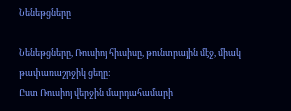Նենեթցները

Նենեթցները, Ռուսիոյ հիւսիսը, թունտրային մէջ, միակ թափառաշրջիկ ցեղը:
Ըստ Ռուսիոյ վերջին մարդահամարի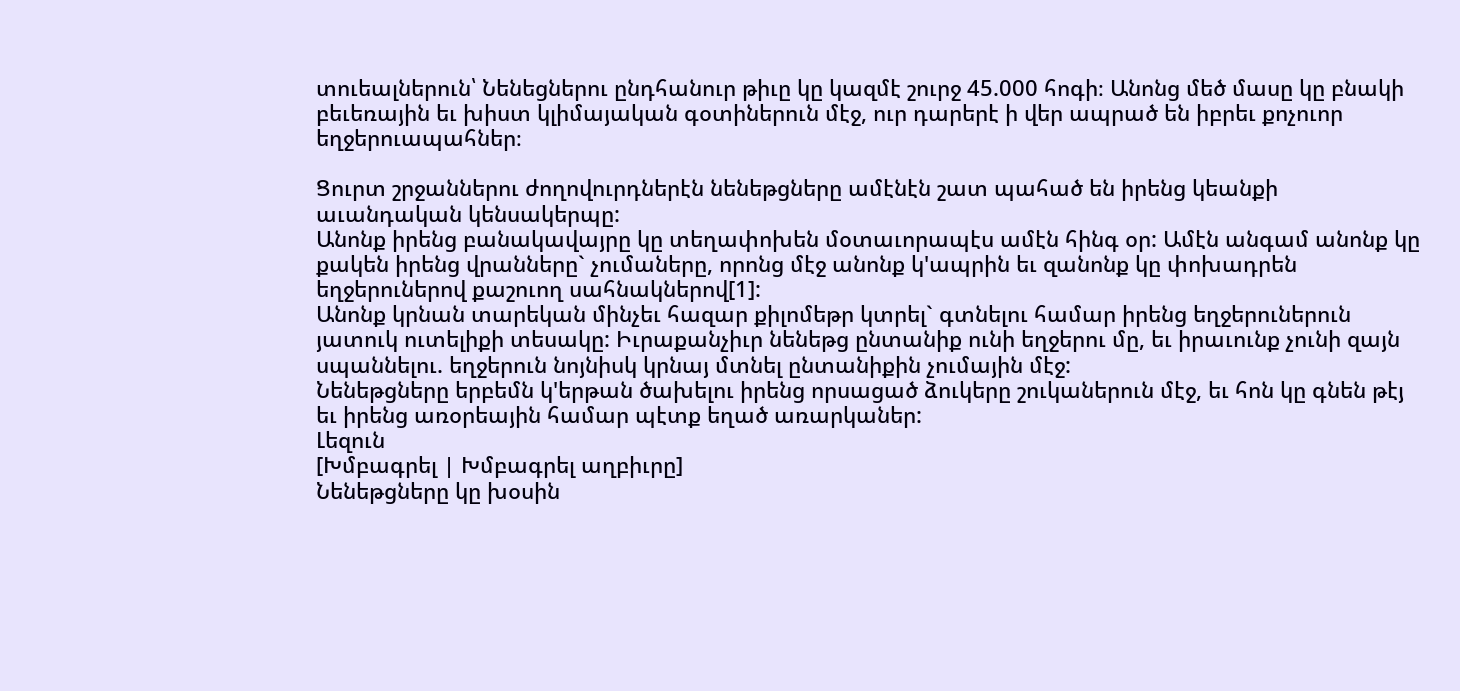տուեալներուն՝ Նենեցներու ընդհանուր թիւը կը կազմէ շուրջ 45.000 հոգի։ Անոնց մեծ մասը կը բնակի բեւեռային եւ խիստ կլիմայական գօտիներուն մէջ, ուր դարերէ ի վեր ապրած են իբրեւ քոչուոր եղջերուապահներ։

Ցուրտ շրջաններու ժողովուրդներէն նենեթցները ամէնէն շատ պահած են իրենց կեանքի աւանդական կենսակերպը:
Անոնք իրենց բանակավայրը կը տեղափոխեն մօտաւորապէս ամէն հինգ օր: Ամէն անգամ անոնք կը քակեն իրենց վրանները` չումաները, որոնց մէջ անոնք կ'ապրին եւ զանոնք կը փոխադրեն եղջերուներով քաշուող սահնակներով[1]:
Անոնք կրնան տարեկան մինչեւ հազար քիլոմեթր կտրել` գտնելու համար իրենց եղջերուներուն յատուկ ուտելիքի տեսակը: Իւրաքանչիւր նենեթց ընտանիք ունի եղջերու մը, եւ իրաւունք չունի զայն սպաննելու. եղջերուն նոյնիսկ կրնայ մտնել ընտանիքին չումային մէջ:
Նենեթցները երբեմն կ'երթան ծախելու իրենց որսացած ձուկերը շուկաներուն մէջ, եւ հոն կը գնեն թէյ եւ իրենց առօրեային համար պէտք եղած առարկաներ:
Լեզուն
[Խմբագրել | Խմբագրել աղբիւրը]
Նենեթցները կը խօսին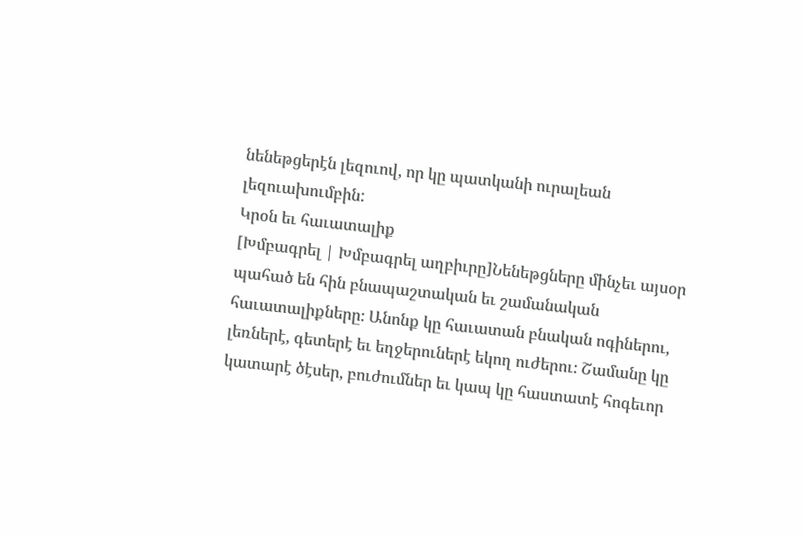նենեթցերէն լեզուով, որ կը պատկանի ուրալեան լեզուախումբին:
Կրօն եւ հաւատալիք
[Խմբագրել | Խմբագրել աղբիւրը]Նենեթցները մինչեւ այսօր պահած են հին բնապաշտական եւ շամանական հաւատալիքները։ Անոնք կը հաւատան բնական ոգիներու, լեռներէ, գետերէ եւ եղջերուներէ եկող ուժերու։ Շամանը կը կատարէ ծէսեր, բուժումներ եւ կապ կը հաստատէ հոգեւոր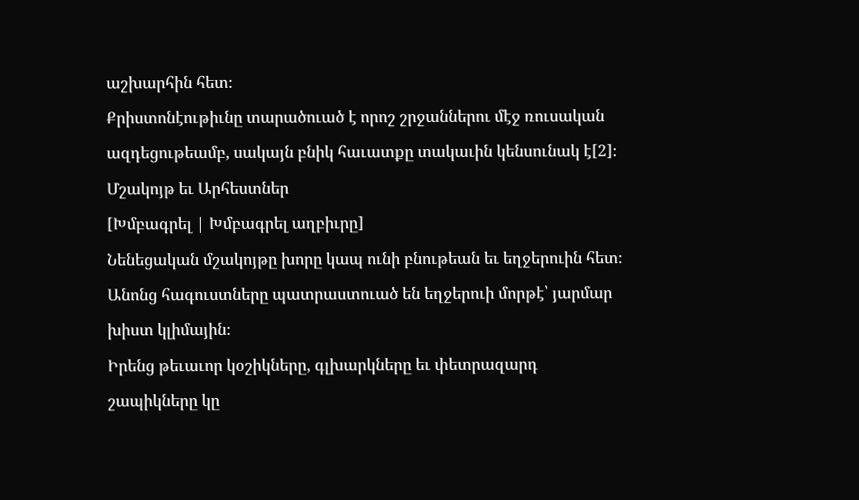աշխարհին հետ։
Քրիստոնէութիւնը տարածուած է որոշ շրջաններու մէջ ռուսական ազդեցութեամբ, սակայն բնիկ հաւատքը տակաւին կենսունակ է[2]։
Մշակոյթ եւ Արհեստներ
[Խմբագրել | Խմբագրել աղբիւրը]
Նենեցական մշակոյթը խորը կապ ունի բնութեան եւ եղջերուին հետ։ Անոնց հագուստները պատրաստուած են եղջերուի մորթէ՝ յարմար խիստ կլիմային։
Իրենց թեւաւոր կօշիկները, գլխարկները եւ փետրազարդ շապիկները կը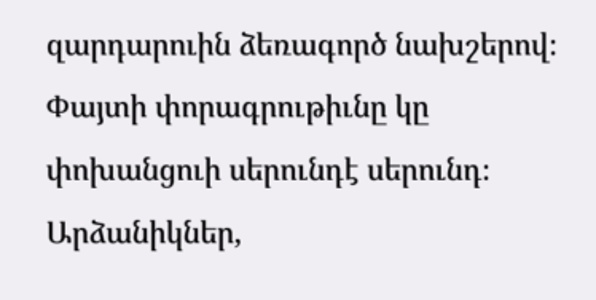զարդարուին ձեռագործ նախշերով։
Փայտի փորագրութիւնը կը փոխանցուի սերունդէ սերունդ։
Արձանիկներ,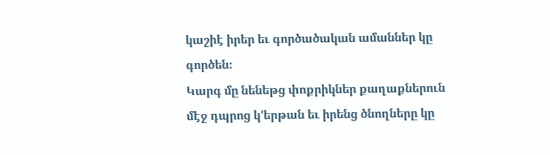կաշիէ իրեր եւ գործածական ամաններ կը գործեն։
Կարգ մը նենեթց փոքրիկներ քաղաքներուն մէջ դպրոց կ'երթան եւ իրենց ծնողները կը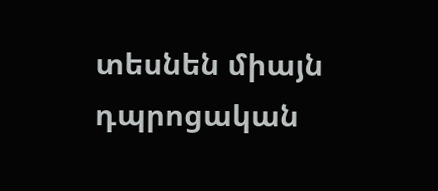տեսնեն միայն դպրոցական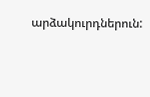արձակուրդներուն: